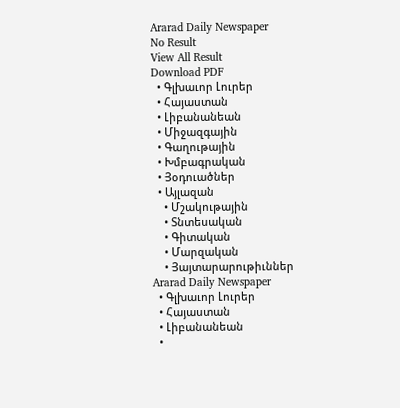Ararad Daily Newspaper
No Result
View All Result
Download PDF
  • Գլխաւոր Լուրեր
  • Հայաստան
  • Լիբանանեան
  • Միջազգային
  • Գաղութային
  • Խմբագրական
  • Յօդուածներ
  • Այլազան
    • Մշակութային
    • Տնտեսական
    • Գիտական
    • Մարզական
    • Յայտարարութիւններ
Ararad Daily Newspaper
  • Գլխաւոր Լուրեր
  • Հայաստան
  • Լիբանանեան
  •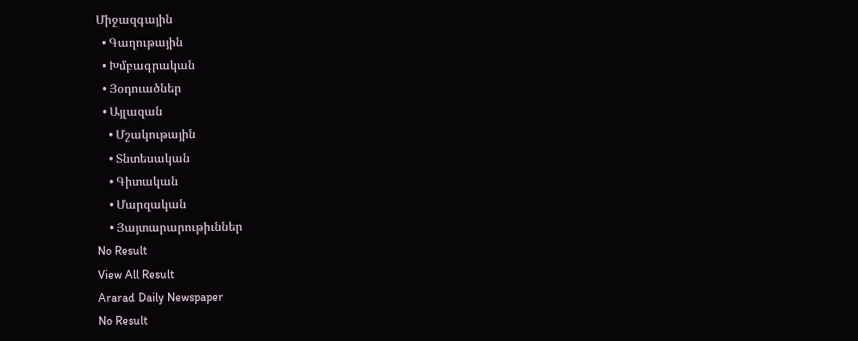Միջազգային
  • Գաղութային
  • Խմբագրական
  • Յօդուածներ
  • Այլազան
    • Մշակութային
    • Տնտեսական
    • Գիտական
    • Մարզական
    • Յայտարարութիւններ
No Result
View All Result
Ararad Daily Newspaper
No Result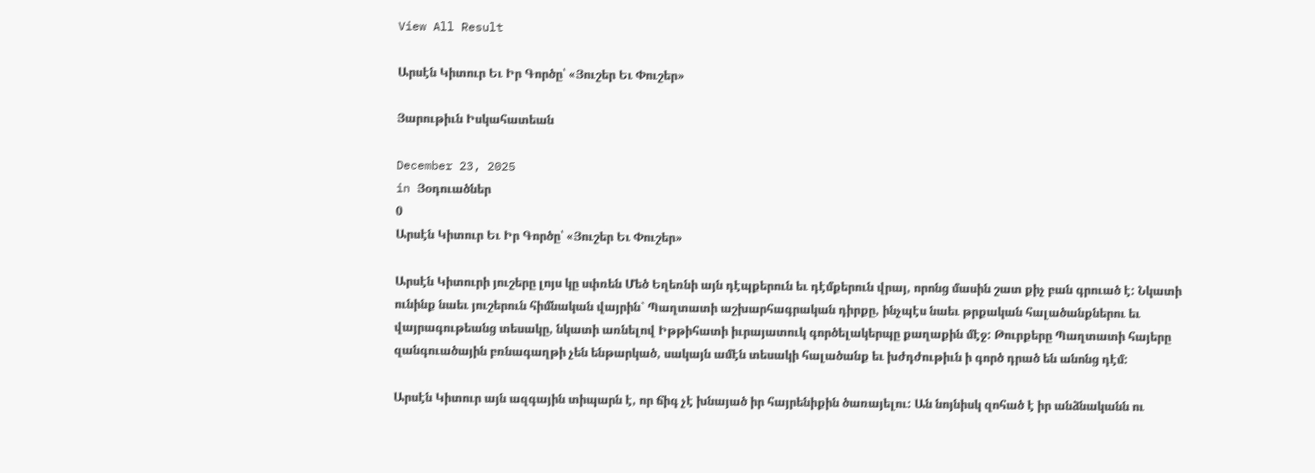View All Result

Արսէն Կիտուր Եւ Իր Գործը՝ «Յուշեր Եւ Փուշեր»

Յարութիւն Իսկահատեան

December 23, 2025
in Յօդուածներ
0
Արսէն Կիտուր Եւ Իր Գործը՝ «Յուշեր Եւ Փուշեր»

Արսէն Կիտուրի յուշերը լոյս կը սփռեն Մեծ Եղեռնի այն դէպքերուն եւ դէմքերուն վրայ, որոնց մասին շատ քիչ բան գրուած է: Նկատի ունինք նաեւ յուշերուն հիմնական վայրին` Պաղտատի աշխարհագրական դիրքը, ինչպէս նաեւ թրքական հալածանքներու եւ վայրագութեանց տեսակը, նկատի առնելով Իթթիհատի իւրայատուկ գործելակերպը քաղաքին մէջ: Թուրքերը Պաղտատի հայերը զանգուածային բռնագաղթի չեն ենթարկած, սակայն ամէն տեսակի հալածանք եւ խժդժութիւն ի գործ դրած են անոնց դէմ:

Արսէն Կիտուր այն ազգային տիպարն է, որ ճիգ չէ խնայած իր հայրենիքին ծառայելու: Ան նոյնիսկ զոհած է իր անձնականն ու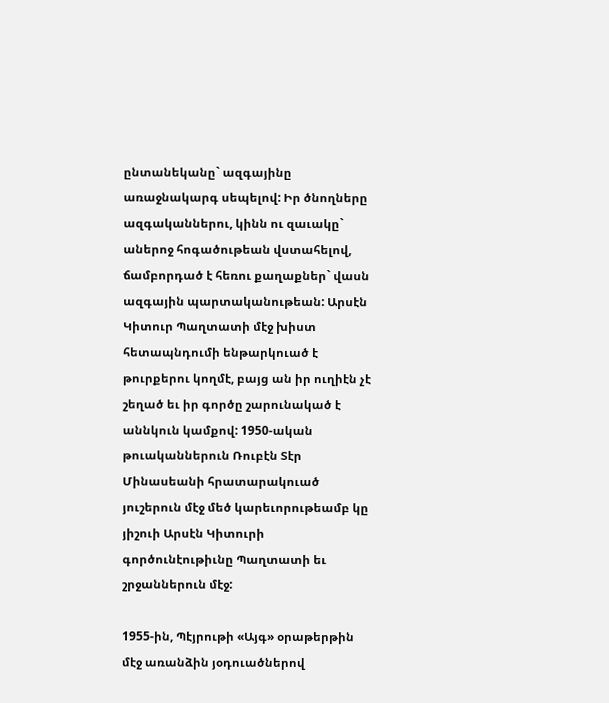ընտանեկանը` ազգայինը առաջնակարգ սեպելով: Իր ծնողները ազգականներու, կինն ու զաւակը` աներոջ հոգածութեան վստահելով, ճամբորդած է հեռու քաղաքներ` վասն ազգային պարտականութեան: Արսէն Կիտուր Պաղտատի մէջ խիստ հետապնդումի ենթարկուած է թուրքերու կողմէ, բայց ան իր ուղիէն չէ շեղած եւ իր գործը շարունակած է աննկուն կամքով: 1950-ական թուականներուն Ռուբէն Տէր Մինասեանի հրատարակուած յուշերուն մէջ մեծ կարեւորութեամբ կը յիշուի Արսէն Կիտուրի գործունէութիւնը Պաղտատի եւ շրջաններուն մէջ:

1955-ին, Պէյրութի «Այգ» օրաթերթին մէջ առանձին յօդուածներով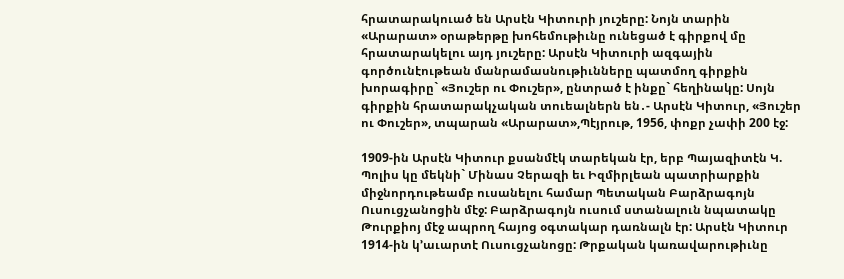հրատարակուած են Արսէն Կիտուրի յուշերը: Նոյն տարին «Արարատ» օրաթերթը խոհեմութիւնը ունեցած է գիրքով մը հրատարակելու այդ յուշերը: Արսէն Կիտուրի ազգային գործունէութեան մանրամասնութիւնները պատմող գիրքին խորագիրը` «Յուշեր ու Փուշեր», ընտրած է ինքը` հեղինակը: Սոյն գիրքին հրատարակչական տուեալներն են․- Արսէն Կիտուր, «Յուշեր ու Փուշեր», տպարան «Արարատ»,Պէյրութ, 1956, փոքր չափի 200 էջ:

1909-ին Արսէն Կիտուր քսանմէկ տարեկան էր, երբ Պայազիտէն Կ. Պոլիս կը մեկնի` Մինաս Չերազի եւ Իզմիրլեան պատրիարքին միջնորդութեամբ ուսանելու համար Պետական Բարձրագոյն Ուսուցչանոցին մէջ: Բարձրագոյն ուսում ստանալուն նպատակը Թուրքիոյ մէջ ապրող հայոց օգտակար դառնալն էր: Արսէն Կիտուր 1914-ին կ’աւարտէ Ուսուցչանոցը: Թրքական կառավարութիւնը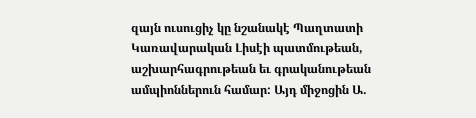զայն ուսուցիչ կը նշանակէ Պաղտատի Կառավարական Լիսէի պատմութեան, աշխարհագրութեան եւ գրականութեան ամպիոններուն համար: Այդ միջոցին Ա.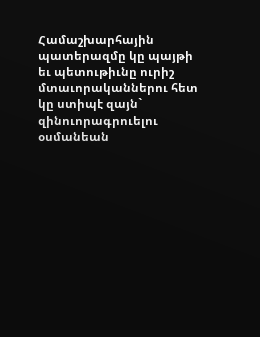Համաշխարհային պատերազմը կը պայթի եւ պետութիւնը ուրիշ մտաւորականներու հետ կը ստիպէ զայն` զինուորագրուելու օսմանեան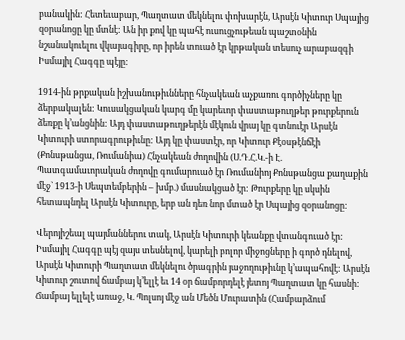բանակին: Հետեւաբար, Պաղտատ մեկնելու փոխարէն, Արսէն Կիտուր Սպայից զօրանոցը կը մտնէ: Ան իր քով կը պահէ ուսուցչութեան պաշտօնին նշանակուելու վկայագիրը, որ իրեն տուած էր կրթական տեսուչ արաբազգի Իսմայիլ Հագգը պէյը:

1914-ին թրքական իշխանութիւնները հնչակեան աչքառու գործիչները կը ձերբակալեն: Կուսակցական կարգ մը կարեւոր փաստաթուղթեր թուրքերուն ձեռքը կ’անցնին: Այդ փաստաթուղթերէն մէկուն վրայ կը գտնուէր Արսէն Կիտուրի ստորագրութիւնը: Այդ կը փաստէր, որ Կիտուր Քէօսթէնճէի (Քոնսթանցա, Ռումանիա) Հնչակեան ժողովին (Ս.Դ.Հ.Կ.-ի Է. Պատգամաւորական ժողովը գումարուած էր Ռումանիոյ Քոնսթանցա քաղաքին մէջ` 1913-ի Սեպտեմբերին – խմբ.) մասնակցած էր: Թուրքերը կը սկսին հետապնդել Արսէն Կիտուրը, երբ ան դեռ նոր մտած էր Սպայից զօրանոցը:

Վերոյիշեալ պայմաններու տակ, Արսէն Կիտուրի կեանքը վտանգուած էր: Իսմայիլ Հագգը պէյ զայս տեսնելով, կարելի բոլոր միջոցները ի գործ դնելով, Արսէն Կիտուրի Պաղտատ մեկնելու ծրագրին յաջողութիւնը կ’ապահովէ: Արսէն Կիտուր շուտով ճամբայ կ’ելլէ եւ 14 օր ճամբորդելէ յետոյ Պաղտատ կը հասնի: Ճամբայ ելլելէ առաջ, Կ. Պոլսոյ մէջ ան Մեծն Մուրատին (Համբարձում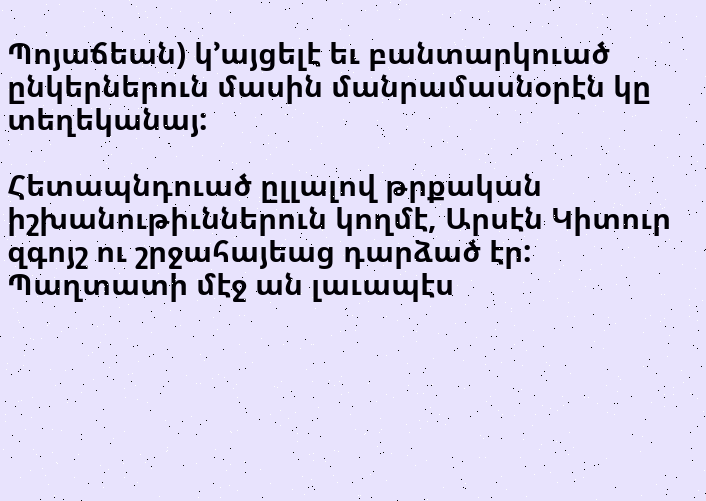Պոյաճեան) կ’այցելէ եւ բանտարկուած ընկերներուն մասին մանրամասնօրէն կը տեղեկանայ:

Հետապնդուած ըլլալով թրքական իշխանութիւններուն կողմէ, Արսէն Կիտուր զգոյշ ու շրջահայեաց դարձած էր: Պաղտատի մէջ ան լաւապէս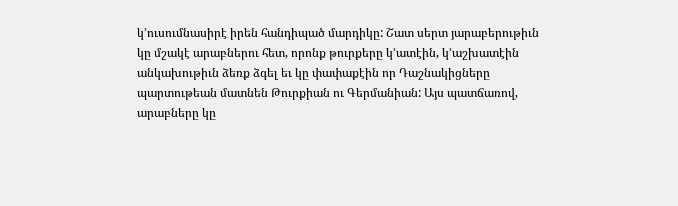կ’ուսումնասիրէ իրեն հանդիպած մարդիկը: Շատ սերտ յարաբերութիւն կը մշակէ արաբներու հետ, որոնք թուրքերը կ’ատէին, կ’աշխատէին անկախութիւն ձեռք ձգել եւ կը փափաքէին որ Դաշնակիցները պարտութեան մատնեն Թուրքիան ու Գերմանիան: Այս պատճառով, արաբները կը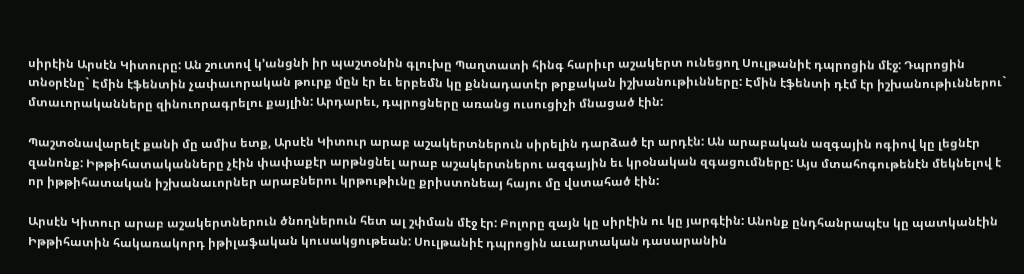սիրէին Արսէն Կիտուրը: Ան շուտով կ’անցնի իր պաշտօնին գլուխը Պաղտատի հինգ հարիւր աշակերտ ունեցող Սուլթանիէ դպրոցին մէջ: Դպրոցին տնօրէնը` Էմին էֆենտին չափաւորական թուրք մըն էր եւ երբեմն կը քննադատէր թրքական իշխանութիւնները: Էմին էֆենտի դէմ էր իշխանութիւններու` մտաւորականները զինուորագրելու քայլին: Արդարեւ, դպրոցները առանց ուսուցիչի մնացած էին:

Պաշտօնավարելէ քանի մը ամիս ետք, Արսէն Կիտուր արաբ աշակերտներուն սիրելին դարձած էր արդէն: Ան արաբական ազգային ոգիով կը լեցնէր զանոնք: Իթթիհատականները չէին փափաքէր արթնցնել արաբ աշակերտներու ազգային եւ կրօնական զգացումները: Այս մտահոգութենէն մեկնելով է որ իթթիհատական իշխանաւորներ արաբներու կրթութիւնը քրիստոնեայ հայու մը վստահած էին:

Արսէն Կիտուր արաբ աշակերտներուն ծնողներուն հետ ալ շփման մէջ էր: Բոլորը զայն կը սիրէին ու կը յարգէին: Անոնք ընդհանրապէս կը պատկանէին Իթթիհատին հակառակորդ իթիլաֆական կուսակցութեան: Սուլթանիէ դպրոցին աւարտական դասարանին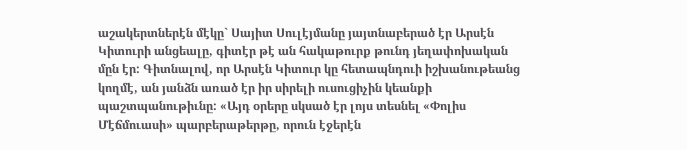աշակերտներէն մէկը` Սայիտ Սուլէյմանը յայտնաբերած էր Արսէն Կիտուրի անցեալը, գիտէր թէ ան հակաթուրք թունդ յեղափոխական մըն էր: Գիտնալով, որ Արսէն Կիտուր կը հետապնդուի իշխանութեանց կողմէ, ան յանձն առած էր իր սիրելի ուսուցիչին կեանքի պաշտպանութիւնը: «Այդ օրերը սկսած էր լոյս տեսնել «Փոլիս Մէճմուասի» պարբերաթերթը, որուն էջերէն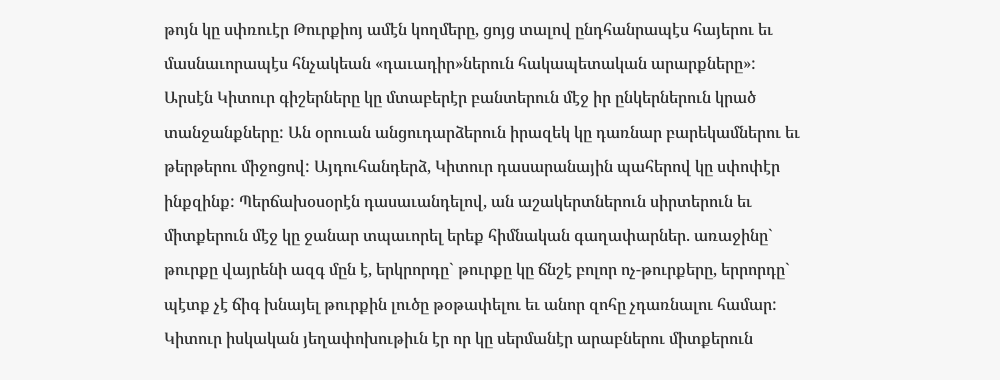թոյն կը սփռուէր Թուրքիոյ ամէն կողմերը, ցոյց տալով ընդհանրապէս հայերու եւ մասնաւորապէս հնչակեան «դաւադիր»ներուն հակապետական արարքները»: Արսէն Կիտուր գիշերները կը մտաբերէր բանտերուն մէջ իր ընկերներուն կրած տանջանքները: Ան օրուան անցուդարձերուն իրազեկ կը դառնար բարեկամներու եւ թերթերու միջոցով: Այդուհանդերձ, Կիտուր դասարանային պահերով կը սփոփէր ինքզինք: Պերճախօսօրէն դասաւանդելով, ան աշակերտներուն սիրտերուն եւ միտքերուն մէջ կը ջանար տպաւորել երեք հիմնական գաղափարներ. առաջինը` թուրքը վայրենի ազգ մըն է, երկրորդը` թուրքը կը ճնշէ բոլոր ոչ-թուրքերը, երրորդը` պէտք չէ ճիգ խնայել թուրքին լուծը թօթափելու եւ անոր զոհը չդառնալու համար: Կիտուր իսկական յեղափոխութիւն էր որ կը սերմանէր արաբներու միտքերուն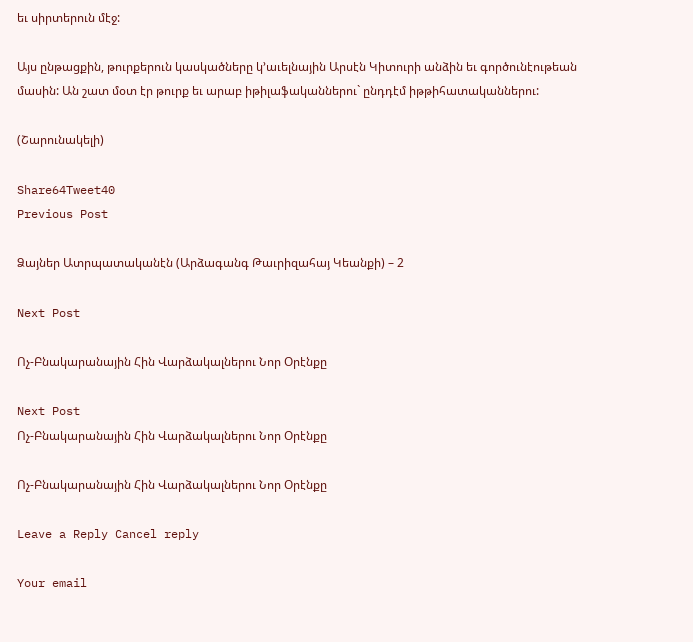եւ սիրտերուն մէջ:

Այս ընթացքին, թուրքերուն կասկածները կ’աւելնային Արսէն Կիտուրի անձին եւ գործունէութեան մասին: Ան շատ մօտ էր թուրք եւ արաբ իթիլաֆականներու` ընդդէմ իթթիհատականներու:

(Շարունակելի)

Share64Tweet40
Previous Post

Ձայներ Ատրպատականէն (Արձագանգ Թաւրիզահայ Կեանքի) – 2

Next Post

Ոչ-Բնակարանային Հին Վարձակալներու Նոր Օրէնքը

Next Post
Ոչ-Բնակարանային Հին Վարձակալներու Նոր Օրէնքը

Ոչ-Բնակարանային Հին Վարձակալներու Նոր Օրէնքը

Leave a Reply Cancel reply

Your email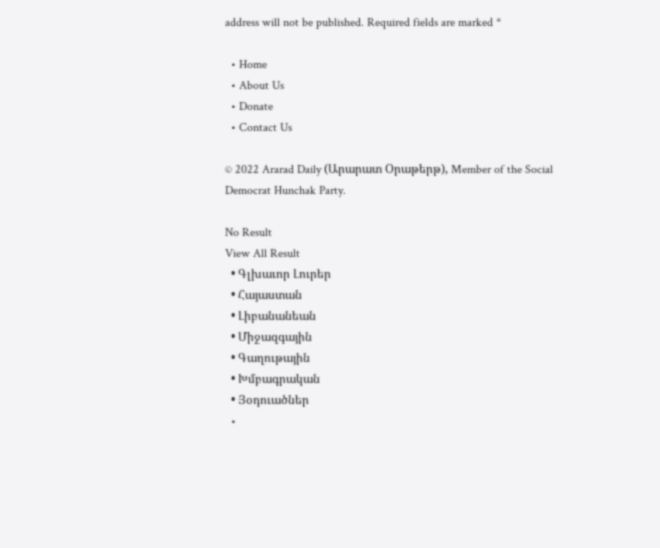address will not be published. Required fields are marked *

  • Home
  • About Us
  • Donate
  • Contact Us

© 2022 Ararad Daily (Արարատ Օրաթերթ), Member of the Social Democrat Hunchak Party.

No Result
View All Result
  • Գլխաւոր Լուրեր
  • Հայաստան
  • Լիբանանեան
  • Միջազգային
  • Գաղութային
  • Խմբագրական
  • Յօդուածներ
  •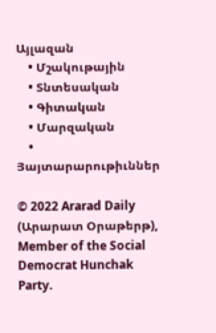Այլազան
    • Մշակութային
    • Տնտեսական
    • Գիտական
    • Մարզական
    • Յայտարարութիւններ

© 2022 Ararad Daily (Արարատ Օրաթերթ), Member of the Social Democrat Hunchak Party.